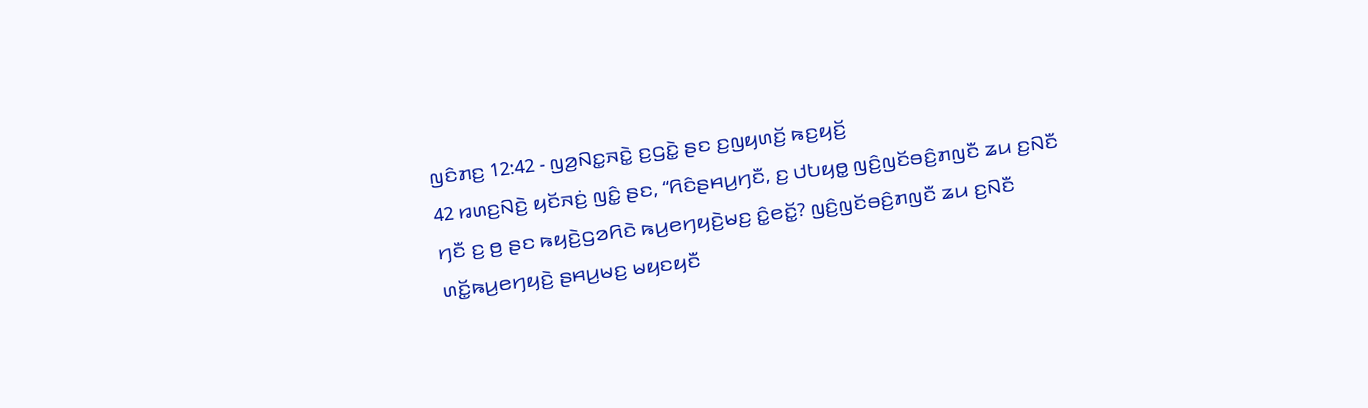ꤜꤢꤨꤊꤢ꤬ 12:42 - ꤜꤤ꤬ꤡꤢ꤭ꤏꤢꤧ꤭ ꤢ꤬ꤞꤢꤧ꤭ ꤔꤢ ꤢ꤬ꤜꤟꤛꤢꤩ꤬ ꤒꤢ꤬ꤟꤢꤩ꤬
42 ꤙꤛꤢ꤬ꤡꤢꤧ꤬ ꤟꤢꤩꤏꤢꤦ꤬ ꤜꤢꤨ꤭ ꤔꤢ, “ꤖꤢꤨꤔꤌꤣ꤬ꤚꤢꤪ, ꤢ꤬ ꤓꤝꤟꤥ꤭ ꤜꤢꤨ꤬ꤜꤢꤩꤋꤢꤨ꤬ꤊꤜꤢꤪ ꤘꤣ ꤢ꤬ꤡꤢꤪ ꤚꤢꤪ ꤢ꤬ ꤥ꤬ ꤔꤢ ꤒꤟꤢꤧ꤬ꤞꤤꤖꤢꤧ ꤒꤣ꤬ꤕꤚꤟꤢꤧ꤬ꤗꤢ꤬ ꤢꤨ꤭ꤕꤢꤩ꤭? ꤜꤢꤨ꤬ꤜꤢꤩꤋꤢꤨ꤬ꤊꤜꤢꤪ ꤘꤣ ꤢ꤬ꤡꤢꤪ ꤛꤢꤩ꤭ꤒꤣ꤬ꤕꤚꤟꤢꤧ꤬ ꤔꤌꤣ꤬ꤗꤢ꤬ ꤗꤟꤢꤟꤢꤪ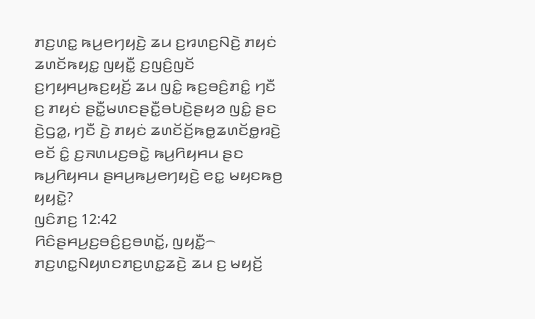ꤊꤢ꤬ꤛꤢ꤭ ꤒꤣ꤬ꤕꤚꤟꤢꤧ꤬ ꤘꤣ ꤢ꤬ꤙꤛꤢ꤬ꤡꤢꤧ꤬ ꤊꤟꤢꤦ ꤘꤛꤢꤩꤒꤟꤢ꤭ ꤜꤟꤢꤪ꤭ ꤢ꤬ꤜꤢꤨ꤬ꤜꤢꤩ ꤢ꤬ꤚꤟꤌꤣ꤬ꤒꤢ꤬ꤟꤢꤩ꤬ ꤘꤣ ꤜꤢꤨ꤭ ꤒꤢ꤬ꤋꤢꤨ꤬ꤊꤢꤨ꤭ ꤚꤢꤪ ꤢ꤬ ꤊꤟꤢꤦ ꤔꤢꤪ꤭ꤗꤛꤢꤔꤢꤪ꤭ꤋꤝꤢꤧ꤬ꤔꤟꤤ ꤜꤢꤨ꤭ ꤔꤢ ꤢꤧ꤬ꤞꤤ꤭, ꤚꤢꤪ ꤢꤧ꤬ ꤊꤟꤢꤦ ꤘꤛꤢꤩꤢꤩ꤬ꤒꤥ꤭ꤘꤛꤢꤩꤥ꤭ꤙꤢꤧ꤬ ꤕꤢꤩ ꤢꤨ꤭ ꤢ꤬ꤏꤛꤣꤢ꤬ꤋꤢꤧ꤭ ꤒꤣ꤬ꤖꤟꤌꤣ ꤔꤢ ꤒꤣ꤬ꤖꤟꤌꤣ ꤔꤌꤣ꤬ꤒꤣ꤬ꤕꤚꤟꤢꤧ꤬ ꤕꤢ꤭ ꤗꤟꤢꤒꤥ꤬ ꤟꤟꤢꤧ꤭?
ꤜꤢꤨꤊꤢ꤬ 12:42
ꤖꤢꤨꤔꤌꤣ꤬ꤢ꤬ꤋꤢꤨ꤬ꤢ꤬ꤋꤛꤢꤩ꤭, ꤜꤟꤢꤪ꤭꤮ ꤊꤢ꤬ꤛꤢ꤭ꤡꤟꤛꤢꤊꤢ꤬ꤛꤢ꤭ꤘꤢꤧ꤬ ꤘꤣ ꤢ꤬ ꤗꤟꤢꤩ꤬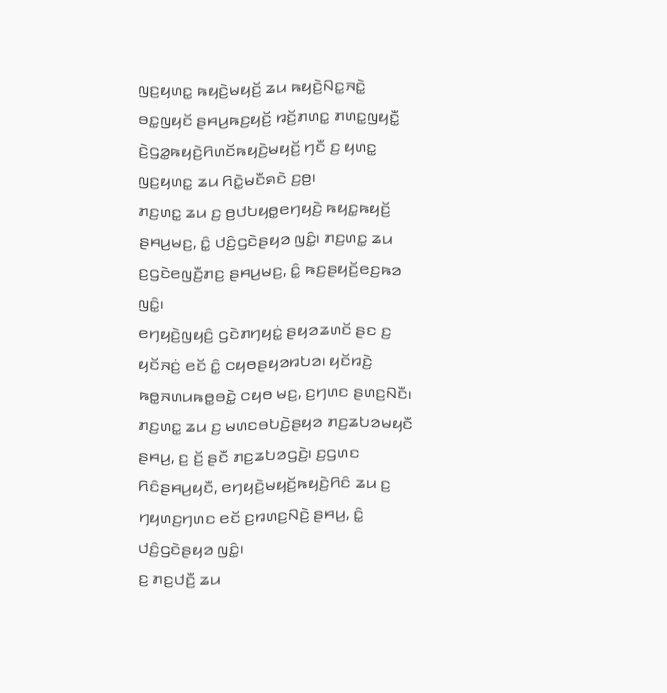ꤜꤢ꤬ꤟꤛꤢ꤭ ꤒꤟꤢꤧ꤬ꤗꤟꤢꤩ꤬ ꤘꤣ ꤒꤟꤢꤧ꤬ꤡꤢ꤭ꤏꤢꤧ꤭ ꤋꤢ꤭ꤜꤟꤢꤩ ꤔꤌꤣ꤬ꤒꤢ꤬ꤟꤢꤩ꤬ ꤙꤢꤩ꤬ꤊꤛꤢ꤭ ꤊꤛꤢ꤭ꤜꤟꤢꤪ꤭ ꤢꤧ꤬ꤞꤤ꤭ꤒꤟꤢꤧ꤬ꤖꤛꤢꤩꤒꤟꤢꤧ꤬ꤗꤟꤢꤩ꤬ ꤚꤢꤪ ꤢ꤬ ꤟꤛꤢ꤭ ꤜꤢ꤬ꤟꤛꤢ꤭ ꤘꤣ ꤖꤢꤧ꤭ꤗꤢꤪꤎꤢꤧ ꤢ꤬ꤥ꤬꤯
ꤊꤢ꤬ꤛꤢ꤭ ꤘꤣ ꤢ꤬ ꤥ꤬ꤓꤝꤟꤥ꤭ꤕꤚꤟꤢꤧ꤬ ꤒꤟꤢ꤭ꤒꤟꤢꤩ꤬ ꤔꤌꤣ꤬ꤗꤢ꤬, ꤢꤨ꤭ ꤓꤢꤨ꤬ꤞꤢꤧꤔꤟꤤ ꤜꤢꤨ꤭꤯ ꤊꤢ꤬ꤛꤢ꤭ ꤘꤣ ꤢ꤬ꤞꤢꤧꤕꤜꤢꤪ꤬ꤊꤢ꤬ ꤔꤌꤣ꤬ꤗꤢ꤬, ꤢꤨ꤭ ꤒꤢ꤬ꤔꤟꤢꤩ꤬ꤕꤢ꤬ꤒꤤ ꤜꤢꤨ꤭꤯
ꤕꤚꤟꤢꤧ꤬ꤜꤟꤢꤨ꤬ ꤞꤢꤧꤊꤚꤟꤢꤦ꤭ ꤔꤟꤤꤘꤛꤢꤩ ꤔꤢ ꤢ꤬ ꤟꤢꤩꤏꤢꤦ꤬ ꤕꤢꤩ ꤢꤨ꤭ ꤍꤟꤥꤔꤟꤤꤙꤝꤤ꤯ ꤟꤢꤩꤙꤢꤧ꤬ ꤒꤥ꤭ꤏꤛꤣꤒꤥ꤭ꤋꤢꤧ꤭ ꤍꤟꤥ ꤗꤢ꤬, ꤢ꤬ꤚꤛꤢ ꤔꤛꤢ꤬ꤡꤢꤪ꤯
ꤊꤢ꤬ꤛꤢ꤭ ꤘꤣ ꤢ꤬ ꤗꤛꤢꤋꤝꤢꤧ꤬ꤔꤟꤤ ꤊꤢ꤬ꤘꤝꤤꤗꤟꤢꤪ ꤔꤌꤣ꤬, ꤢ꤬ ꤢꤩ꤬ ꤔꤢꤪ ꤊꤢ꤬ꤘꤝꤤꤞꤢꤧ꤬꤯ ꤢ꤬ꤞꤛꤢ ꤖꤢꤨꤔꤌꤣ꤬ꤟꤢꤪ, ꤕꤚꤟꤢꤧ꤬ꤗꤟꤢꤩ꤬ꤒꤟꤢꤧ꤬ꤖꤢꤨ ꤘꤣ ꤢ꤬ ꤚꤟꤛꤢ꤬ꤚꤛꤢ ꤕꤢꤩ ꤢ꤬ꤙꤛꤢ꤬ꤡꤢꤧ꤬ ꤔꤌꤣ꤬, ꤢꤨ꤭ ꤓꤢꤨ꤬ꤞꤢꤧꤔꤟꤤ ꤜꤢꤨ꤭꤯
ꤢ꤬ ꤊꤢ꤬ꤓꤢꤪ꤬ ꤘꤣ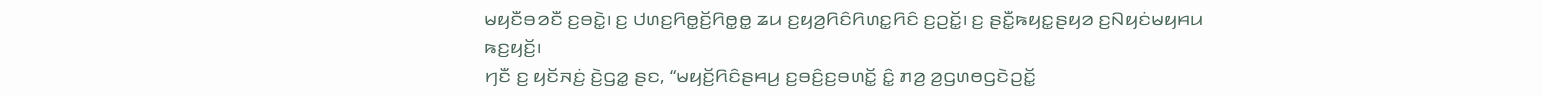ꤗꤟꤢꤪꤋꤤꤢꤪ ꤢ꤬ꤋꤢꤧ꤭꤯ ꤢ꤬ ꤓꤛꤢ꤬ꤖꤥ꤭ꤢꤩ꤬ꤖꤥ꤭ꤥ꤭ ꤘꤣ ꤢ꤬ꤟꤤ꤬ꤖꤢꤨꤖꤛꤢ꤭ꤖꤢꤨ ꤢ꤬ꤑꤢꤩ꤭꤯ ꤢ꤬ ꤔꤢꤪ꤭ꤒꤟꤢ꤭ꤔꤟꤤ ꤢ꤬ꤡꤟꤢꤦꤗꤟꤌꤣ ꤒꤢ꤬ꤟꤢꤩ꤬꤯
ꤚꤢꤪ ꤢ꤬ ꤟꤢꤩꤏꤢꤦ꤬ ꤢꤧ꤬ꤞꤤ꤭ ꤔꤢ, “ꤗꤟꤢꤩ꤬ꤖꤢꤨꤔꤌꤣ꤬ ꤢ꤬ꤋꤢꤨ꤬ꤢ꤬ꤋꤛꤢꤩ꤭ ꤢꤨ꤭ ꤊꤤ꤬ ꤤ꤬ꤞꤛꤥꤞꤢꤧꤑꤢꤩ꤭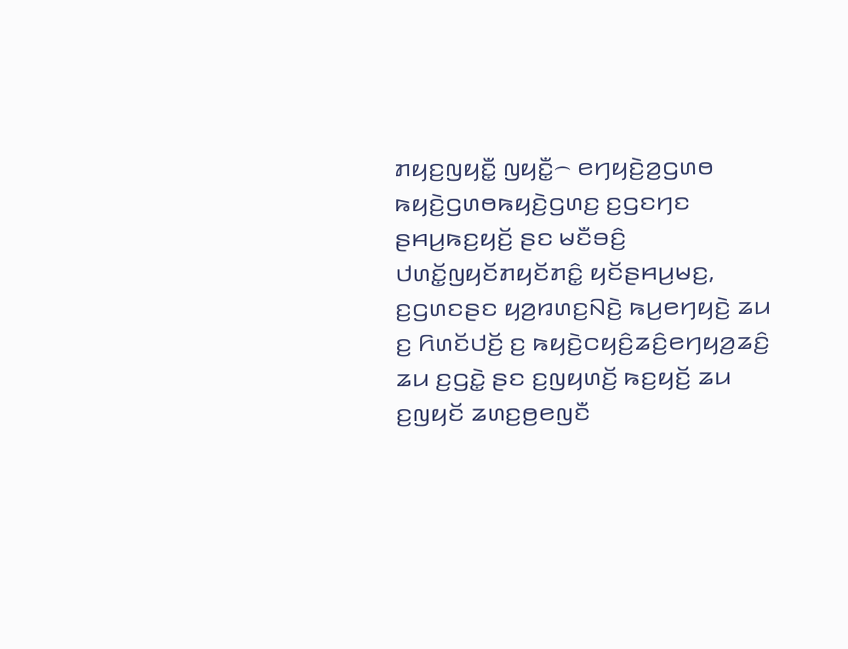ꤊꤟꤢ꤬ꤜꤟꤢꤪ꤭ ꤜꤟꤢꤪ꤭꤮ ꤕꤚꤟꤢꤧ꤬ꤤ꤬ꤞꤛꤥ ꤒꤟꤢꤧ꤬ꤞꤛꤥꤒꤟꤢꤧ꤬ꤞꤛꤢ꤬ ꤢ꤬ꤞꤢꤚꤢ ꤔꤌꤣ꤬ꤒꤢ꤬ꤟꤢꤩ꤬ ꤔꤢ ꤗꤢꤪꤋꤢꤨ꤬ ꤓꤛꤢꤩ꤭ꤜꤟꤢꤩꤊꤟꤢꤩꤊꤢꤨ꤭ ꤟꤢꤩꤔꤌꤣ꤬ꤗꤢ꤬, ꤢ꤬ꤞꤛꤢꤔꤢ ꤟꤤ꤬ꤙꤛꤢ꤬ꤡꤢꤧ꤬ ꤒꤣ꤬ꤕꤚꤟꤢꤧ꤬ ꤘꤣ ꤢ꤬ ꤖꤛꤢꤩꤓꤢꤩ꤬ ꤢ꤬ ꤒꤟꤢꤧ꤬ꤍꤟꤢꤨ꤬ꤘꤢꤨ꤬ꤕꤚꤟꤤ꤬ꤘꤢꤨ꤬ ꤘꤣ ꤢ꤬ꤞꤢꤧ꤭ ꤔꤢ ꤢ꤬ꤜꤟꤛꤢꤩ꤬ ꤒꤢ꤬ꤟꤢꤩ꤬ ꤘꤣ ꤢ꤬ꤜꤟꤢꤩ ꤘꤛꤢ꤬ꤥ꤬ꤕꤜꤢꤪ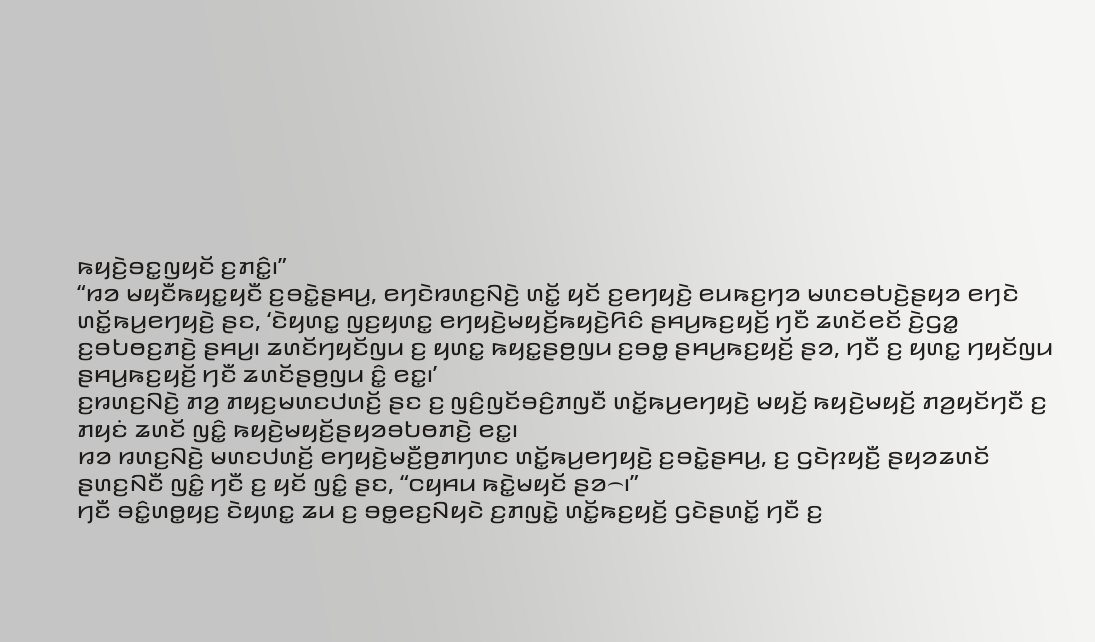ꤒꤟꤢꤧ꤬ꤋꤢ꤭ꤜꤟꤢꤩ ꤢ꤬ꤊꤢꤨ꤭꤯”
“ꤙꤤ ꤗꤟꤢꤪꤒꤟꤢ꤭ꤟꤢꤪ ꤢ꤬ꤋꤢꤧ꤭ꤔꤌꤣ꤬, ꤕꤚꤢꤧꤙꤛꤢ꤬ꤡꤢꤧ꤬ ꤛꤢꤩ꤭ ꤟꤢꤩ ꤢ꤬ꤕꤚꤟꤢꤧ꤬ ꤕꤣꤒꤢ꤬ꤚꤤ ꤗꤛꤢꤋꤝꤢꤧ꤬ꤔꤟꤤ ꤕꤚꤢꤧ ꤛꤢꤩ꤭ꤒꤣ꤬ꤕꤚꤟꤢꤧ꤬ ꤔꤢ, ‘ꤢꤧꤟꤛꤢ꤭ ꤜꤢ꤬ꤟꤛꤢ꤭ ꤕꤚꤟꤢꤧ꤬ꤗꤟꤢꤩ꤬ꤒꤟꤢꤧ꤬ꤖꤢꤨ ꤔꤌꤣ꤬ꤒꤢ꤬ꤟꤢꤩ꤬ ꤚꤢꤪ ꤘꤛꤢꤩꤕꤢꤩ ꤢꤧ꤬ꤞꤤ꤭ ꤢ꤬ꤋꤝꤥꤢ꤬ꤊꤢꤧ꤬ ꤔꤌꤣ꤬꤯ ꤘꤛꤢꤩꤚꤟꤢꤩꤜꤣ ꤢ꤬ ꤟꤛꤢ꤭ ꤒꤟꤢ꤭ꤔꤥ꤬ꤜꤣ ꤢ꤬ꤋꤥ꤭ ꤔꤌꤣ꤬ꤒꤢ꤬ꤟꤢꤩ꤬ ꤔꤤ, ꤚꤢꤪ ꤢ꤬ ꤟꤛꤢ꤭ ꤚꤟꤢꤩꤜꤣ ꤔꤌꤣ꤬ꤒꤢ꤬ꤟꤢꤩ꤬ ꤚꤢꤪ ꤘꤛꤢꤩꤔꤥ꤬ꤜꤣ ꤢꤨ꤭ ꤕꤢ꤭꤯’
ꤢ꤬ꤙꤛꤢ꤬ꤡꤢꤧ꤬ ꤊꤤ꤬ ꤊꤟꤢ꤬ꤗꤛꤢꤓꤛꤢꤩ꤬ ꤔꤢ ꤢ꤬ ꤜꤢꤨ꤬ꤜꤢꤩꤋꤢꤨ꤬ꤊꤜꤢꤪ ꤛꤢꤩ꤭ꤒꤣ꤬ꤕꤚꤟꤢꤧ꤬ ꤗꤟꤢꤩ꤬ ꤒꤟꤢꤧ꤬ꤗꤟꤢꤩ꤬ ꤊꤤ꤬ꤟꤢꤩꤚꤢꤪ ꤢ꤬ ꤊꤟꤢꤦ ꤘꤛꤢꤩ ꤜꤢꤨ꤭ ꤒꤟꤢꤧ꤬ꤗꤟꤢꤩ꤬ꤔꤟꤤꤋꤝꤥꤊꤢꤧ꤬ ꤕꤢ꤭꤯
ꤙꤤ ꤙꤛꤢ꤬ꤡꤢꤧ꤬ ꤗꤛꤢꤓꤛꤢꤩ꤬ ꤕꤚꤟꤢꤧ꤬ꤗꤢꤪ꤬ꤥ꤬ꤊꤚꤛꤢ ꤛꤢꤩ꤭ꤒꤣ꤬ꤕꤚꤟꤢꤧ꤬ ꤢ꤬ꤋꤢꤧ꤭ꤔꤌꤣ꤬, ꤢ꤬ ꤞꤢꤧꤐꤟꤢꤪ꤬ ꤔꤟꤤꤘꤛꤢꤩ ꤔꤛꤢ꤬ꤡꤢꤪ ꤜꤢꤨ꤭ ꤚꤢꤪ ꤢ꤬ ꤟꤢꤩ ꤜꤢꤨ꤭ ꤔꤢ, “ꤍꤟꤌꤣ ꤒꤢꤧ꤭ꤗꤟꤢꤩ ꤔꤤ꤮꤯”
ꤚꤢꤪ ꤋꤢꤨ꤭ꤛꤥ꤭ꤟꤢ꤬ ꤢꤧꤟꤛꤢ꤭ ꤘꤣ ꤢ꤬ ꤋꤥ꤭ꤕꤢ꤬ꤡꤟꤢꤧ ꤢ꤬ꤊꤜꤢꤧ꤭ ꤛꤢꤩ꤭ꤒꤢ꤬ꤟꤢꤩ꤬ ꤞꤢꤧꤔꤛꤢꤩ꤭ ꤚꤢꤪ ꤢ꤬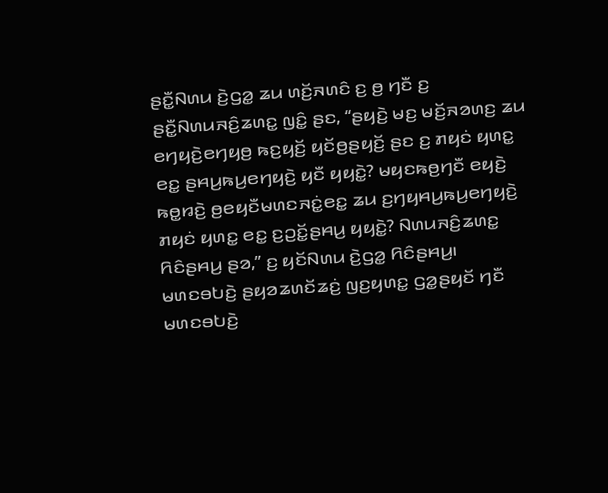ꤔꤢꤪ꤭ꤡꤛꤣ ꤢꤧ꤬ꤞꤤ꤭ ꤘꤣ ꤛꤢꤩ꤬ꤏꤛꤢꤨ ꤢ꤬ ꤥ꤬ ꤚꤢꤪ ꤢ꤬ ꤔꤢꤪ꤭ꤡꤛꤣꤏꤢꤨ꤬ꤘꤛꤢ꤭ ꤜꤢꤨ꤭ ꤔꤢ, “ꤔꤟꤢꤧ꤬ ꤗꤢ꤬ ꤗꤢꤩ꤬ꤏꤤꤛꤢ꤬ ꤘꤣ ꤕꤚꤟꤢꤧ꤬ꤕꤚꤟꤥ꤬ ꤒꤢ꤬ꤟꤢꤩ꤬ ꤟꤢꤩꤥ꤬ꤔꤟꤢꤩ꤬ ꤔꤢ ꤢ꤬ ꤊꤟꤢꤦ ꤟꤛꤢ꤭ ꤕꤢ꤭ ꤔꤌꤣ꤬ꤒꤣ꤬ꤕꤚꤟꤢꤧ꤬ ꤟꤢꤪ ꤟꤟꤢꤧ꤭? ꤗꤟꤢꤒꤥ꤬ꤚꤢꤪ ꤕꤟꤢꤧ꤬ ꤒꤥ꤭ꤙꤢꤧ꤬ ꤥ꤬ꤕꤟꤢꤪꤗꤛꤢꤏꤢꤦ꤭ꤕꤢ꤭ ꤘꤣ ꤢ꤬ꤚꤟꤌꤣ꤬ꤒꤣ꤬ꤕꤚꤟꤢꤧ꤬ ꤊꤟꤢꤦ ꤟꤛꤢ꤭ ꤕꤢ꤭ ꤢ꤬ꤑꤢꤩ꤭ꤔꤌꤣ꤬ ꤟꤟꤢꤧ꤭? ꤡꤛꤣꤏꤢꤨ꤬ꤘꤛꤢ꤭ ꤖꤢꤨꤔꤌꤣ꤬ ꤔꤤ,” ꤢ꤬ ꤟꤢꤩꤡꤛꤣ ꤢꤧ꤬ꤞꤤ꤭ ꤖꤢꤨꤔꤌꤣ꤬꤯
ꤗꤛꤢꤋꤝꤢꤧ꤬ ꤔꤟꤤꤘꤛꤢꤩꤘꤢꤦ꤬ ꤜꤢ꤬ꤟꤛꤢ꤭ ꤞꤤ꤭ꤔꤟꤢꤩ ꤚꤢꤪ ꤗꤛꤢꤋꤝꤢꤧ꤬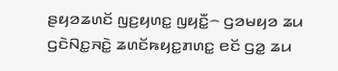ꤔꤟꤤꤘꤛꤢꤩ ꤜꤢ꤬ꤟꤛꤢ꤭ ꤜꤟꤢꤪ꤭꤮ ꤞꤤꤗꤟꤤ ꤘꤣ ꤞꤢꤧꤡꤢ꤭ꤏꤢꤧ꤭ ꤘꤛꤢꤩꤒꤟꤢ꤭ꤊꤛꤢ꤭ ꤕꤢꤩ ꤞꤤ꤭ ꤘꤣ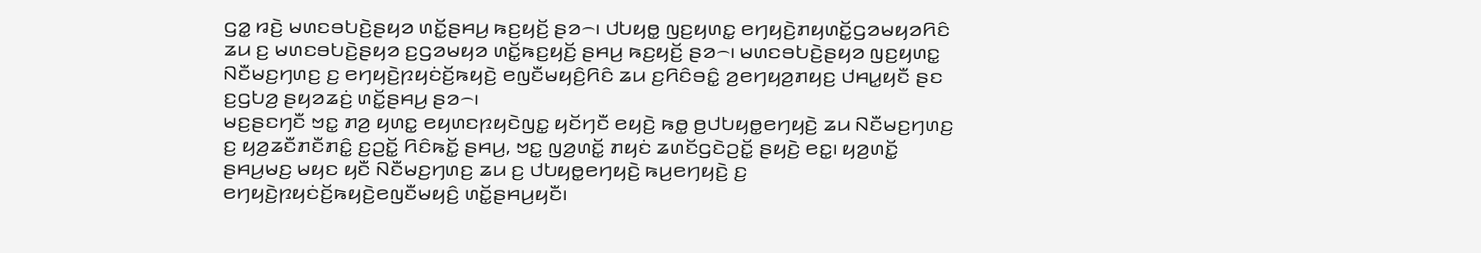ꤞꤤ꤭ ꤙꤢꤧ꤬ ꤗꤛꤢꤋꤝꤢꤧ꤬ꤔꤟꤤ ꤛꤢꤩ꤭ꤔꤌꤣ꤬ ꤒꤢ꤬ꤟꤢꤩ꤬ ꤔꤤ꤮꤯ ꤓꤝꤟꤥ꤭ ꤜꤢ꤬ꤟꤛꤢ꤭ ꤕꤚꤟꤢꤧ꤬ꤊꤟꤛꤢꤩ꤭ꤞꤤꤗꤟꤤꤖꤢꤨ ꤘꤣ ꤢ꤬ ꤗꤛꤢꤋꤝꤢꤧ꤬ꤔꤟꤤ ꤢ꤬ꤞꤤꤗꤟꤤ ꤛꤢꤩ꤭ꤒꤢ꤬ꤟꤢꤩ꤬ ꤔꤌꤣ꤬ ꤒꤢ꤬ꤟꤢꤩ꤬ ꤔꤤ꤮꤯ ꤗꤛꤢꤋꤝꤢꤧ꤬ꤔꤟꤤ ꤜꤢ꤬ꤟꤛꤢ꤭ ꤡꤢꤪꤗꤢ꤬ꤚꤛꤢ꤬ ꤢ꤬ ꤕꤚꤟꤢꤧ꤬ꤐꤟꤢꤦꤢꤩ꤬ꤒꤟꤢꤧ꤬ ꤕꤜꤢꤪꤗꤟꤢꤨ꤬ꤖꤢꤨ ꤘꤣ ꤢ꤬ꤖꤢꤨꤋꤢꤨ꤭ ꤤ꤬ꤕꤚꤟꤤ꤬ꤊꤟꤢ꤬ ꤓꤌꤣ꤭ꤟꤢꤪ ꤔꤢ ꤢ꤬ꤞꤝꤤ꤬ ꤔꤟꤤꤘꤢꤦ꤬ ꤛꤢꤩ꤭ꤔꤌꤣ꤬ ꤔꤤ꤮꤯
ꤗꤢ꤬ꤔꤢꤚꤢꤪ ꤠꤢ꤭ ꤊꤤ꤬ ꤟꤛꤢ꤭ ꤕꤟꤛꤢꤐꤟꤢꤧꤜꤢ꤭ ꤟꤢꤩꤚꤢꤪ ꤕꤟꤢꤧ꤬ ꤒꤥ꤭ ꤥ꤬ꤓꤝꤟꤥ꤭ꤕꤚꤟꤢꤧ꤬ ꤘꤣ ꤡꤢꤪꤗꤢ꤬ꤚꤛꤢ꤬ ꤢ꤬ ꤟꤤ꤬ꤘꤢꤪꤊꤢꤪꤊꤢꤨ꤭ ꤢ꤬ꤑꤢꤩ꤭ ꤖꤢꤨꤒꤢꤩ꤭ ꤔꤌꤣ꤬, ꤠꤢ꤭ ꤜꤤ꤬ꤛꤢꤩ꤭ ꤊꤟꤢꤦ ꤘꤛꤢꤩꤞꤢꤧꤑꤢꤩ꤭ ꤔꤟꤢꤧ꤬ ꤕꤢ꤭꤯ ꤟꤤ꤬ꤛꤢꤩ꤭ ꤔꤌꤣ꤬ꤗꤢ꤬ ꤗꤟꤢ ꤟꤢꤪ ꤡꤢꤪꤗꤢ꤬ꤚꤛꤢ꤬ ꤘꤣ ꤢ꤬ ꤓꤝꤟꤥ꤭ꤕꤚꤟꤢꤧ꤬ ꤒꤣ꤬ꤕꤚꤟꤢꤧ꤬ ꤢ꤬ ꤕꤚꤟꤢꤧ꤬ꤐꤟꤢꤦꤢꤩ꤬ꤒꤟꤢꤧ꤬ꤕꤜꤢꤪꤗꤟꤢꤨ꤬ ꤛꤢꤩ꤭ꤔꤌꤣ꤬ꤟꤢꤪ꤯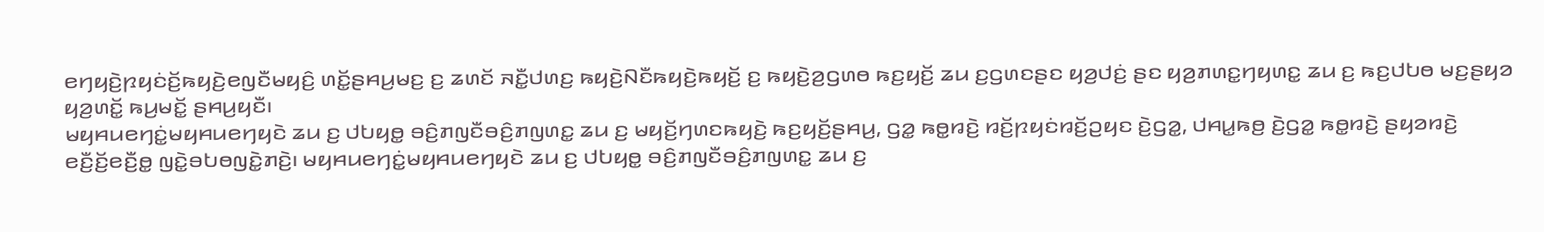ꤕꤚꤟꤢꤧ꤬ꤐꤟꤢꤦꤢꤩ꤬ꤒꤟꤢꤧ꤬ꤕꤜꤢꤪꤗꤟꤢꤨ꤬ ꤛꤢꤩ꤭ꤔꤌꤣ꤬ꤗꤢ꤬ ꤢ꤬ ꤘꤛꤢꤩ ꤏꤢꤪ꤭ꤓꤛꤢ꤬ ꤒꤟꤢꤧ꤬ꤡꤢꤪꤒꤟꤢꤧ꤬ꤒꤟꤢꤩ꤬ ꤢ꤬ ꤒꤟꤢꤧ꤬ꤤ꤬ꤞꤛꤥ ꤒꤢ꤬ꤟꤢꤩ꤬ ꤘꤣ ꤢ꤬ꤞꤛꤢꤔꤢ ꤟꤤ꤬ꤓꤢꤦ꤬ ꤔꤢ ꤟꤤ꤬ꤊꤛꤢ꤭ꤚꤟꤛꤢ꤭ ꤘꤣ ꤢ꤬ ꤒꤢ꤬ꤓꤝꤥ ꤗꤢ꤬ꤔꤟꤤ ꤟꤤ꤬ꤛꤢꤩ꤭ ꤒꤣ꤬ꤗꤢꤩ꤭ ꤔꤌꤣ꤬ꤟꤢꤪ꤯
ꤗꤟꤌꤣꤕꤚꤢꤦ꤭ꤗꤟꤌꤣꤕꤚꤟꤢꤧ ꤘꤣ ꤢ꤬ ꤓꤝꤟꤥ꤭ ꤋꤢꤨ꤬ꤊꤜꤢꤪꤋꤢꤨ꤬ꤊꤜꤛꤢ꤭ ꤘꤣ ꤢ꤬ ꤗꤟꤢꤩ꤬ꤚꤛꤢꤒꤟꤢꤧ꤬ ꤒꤢ꤬ꤟꤢꤩ꤬ꤔꤌꤣ꤬, ꤞꤤ꤭ ꤒꤥ꤭ꤙꤢꤧ꤬ ꤙꤢꤩ꤬ꤐꤟꤢꤦꤙꤢꤩ꤬ꤑꤟꤢ ꤢꤧ꤬ꤞꤤ꤭, ꤓꤌꤣ꤭ꤒꤥ꤬ ꤢꤧ꤬ꤞꤤ꤭ ꤒꤥ꤭ꤙꤢꤧ꤬ ꤔꤟꤤꤙꤢꤧ꤬ ꤕꤢꤪ꤬ꤢꤩ꤬ꤕꤢꤪ꤬ꤥ꤭ ꤜꤢꤧ꤭ꤋꤝꤥꤜꤢꤧ꤭ꤊꤢꤧ꤬꤯ ꤗꤟꤌꤣꤕꤚꤢꤦ꤭ꤗꤟꤌꤣꤕꤚꤟꤢꤧ ꤘꤣ ꤢ꤬ ꤓꤝꤟꤥ꤭ ꤋꤢꤨ꤬ꤊꤜꤢꤪꤋꤢꤨ꤬ꤊꤜꤛꤢ꤭ ꤘꤣ ꤢ꤬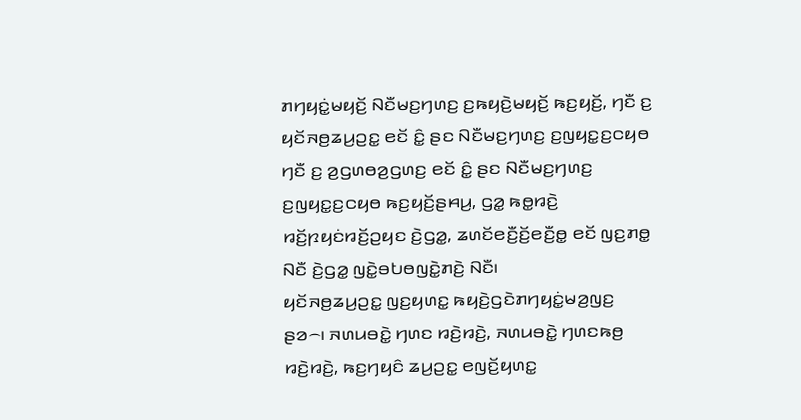ꤊꤚꤟꤢꤦ꤭ꤗꤟꤢꤩ꤬ ꤡꤢꤪꤗꤢ꤬ꤚꤛꤢ꤬ ꤢ꤬ꤒꤟꤢꤧ꤬ꤗꤟꤢꤩ꤬ ꤒꤢ꤬ꤟꤢꤩ꤬, ꤚꤢꤪ ꤢ꤬ ꤟꤢꤩꤏꤥ꤬ꤘꤣ꤬ꤑꤢ꤭ ꤕꤢꤩ ꤢꤨ꤭ ꤔꤢ ꤡꤢꤪꤗꤢ꤬ꤚꤛꤢ꤬ ꤢ꤬ꤜꤟꤢ꤭ꤢ꤬ꤍꤟꤥ ꤚꤢꤪ ꤢ꤬ ꤤ꤬ꤞꤛꤥꤤ꤬ꤞꤛꤢ꤬ ꤕꤢꤩ ꤢꤨ꤭ ꤔꤢ ꤡꤢꤪꤗꤢ꤬ꤚꤛꤢ꤬ ꤢ꤬ꤜꤟꤢ꤭ꤢ꤬ꤍꤟꤥ ꤒꤢ꤬ꤟꤢꤩ꤬ꤔꤌꤣ꤬, ꤞꤤ꤭ ꤒꤥ꤭ꤙꤢꤧ꤬ ꤙꤢꤩ꤬ꤐꤟꤢꤦꤙꤢꤩ꤬ꤑꤟꤢ ꤢꤧ꤬ꤞꤤ꤭, ꤘꤛꤢꤩꤕꤢꤪ꤬ꤢꤩ꤬ꤕꤢꤪ꤬ꤥ꤭ ꤕꤢꤩ ꤜꤢ꤬ꤊꤥ꤭ ꤡꤢꤪ ꤢꤧ꤬ꤞꤤ꤭ ꤜꤢꤧ꤭ꤋꤝꤥꤜꤢꤧ꤭ꤊꤢꤧ꤬ ꤡꤢꤪ꤯
ꤟꤢꤩꤏꤥ꤬ꤘꤣ꤬ꤑꤢ꤭ ꤜꤢ꤬ꤟꤛꤢ꤭ ꤒꤟꤢꤧ꤬ꤞꤢꤧꤊꤚꤟꤢꤦ꤭ꤗꤤ꤬ꤜꤢ꤬ ꤔꤤ꤮꤯ ꤏꤛꤣꤋꤢꤧ꤭ ꤚꤛꤢ ꤙꤢꤧ꤬ꤙꤢꤧ꤬, ꤏꤛꤣꤋꤢꤧ꤭ ꤚꤛꤢꤒꤥ꤬ ꤙꤢꤧ꤬ꤙꤢꤧ꤬, ꤒꤢ꤬ꤚꤟꤢꤨ ꤘꤣ꤬ꤑꤢ꤭ ꤕꤜꤢꤩ꤬ꤟꤛꤢ꤭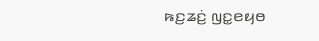ꤒꤢ꤬ꤘꤢꤦ꤬ ꤜꤢ꤭ꤕꤟꤥ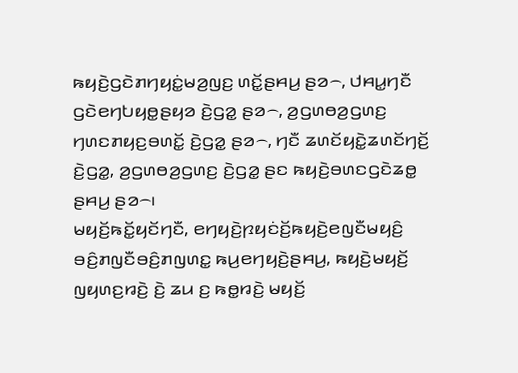ꤒꤟꤢꤧ꤬ꤞꤢꤧꤊꤚꤟꤢꤦ꤭ꤗꤤ꤬ꤜꤢ꤬ ꤛꤢꤩ꤭ꤔꤌꤣ꤬ ꤔꤤ꤮, ꤓꤌꤣ꤭ꤚꤢꤪ ꤞꤢꤧꤕꤚꤝꤟꤥ꤭ꤔꤟꤤ ꤢꤧ꤬ꤞꤤ꤭ ꤔꤤ꤮, ꤤ꤬ꤞꤛꤥꤤ꤬ꤞꤛꤢ꤬ ꤚꤛꤢꤊꤟꤢ꤬ꤋꤛꤢꤩ꤭ ꤢꤧ꤬ꤞꤤ꤭ ꤔꤤ꤮, ꤚꤢꤪ ꤘꤛꤢꤩꤟꤢꤧ꤭ꤘꤛꤢꤩꤚꤢꤩ꤬ ꤢꤧ꤬ꤞꤤ꤭, ꤤ꤬ꤞꤛꤥꤤ꤬ꤞꤛꤢ꤬ ꤢꤧ꤬ꤞꤤ꤭ ꤔꤢ ꤒꤟꤢꤧ꤬ꤋꤛꤢꤞꤢꤧꤘꤥ꤭ ꤔꤌꤣ꤬ ꤔꤤ꤮꤯
ꤗꤟꤢꤩ꤬ꤒꤢꤩ꤭ꤟꤢꤩꤚꤢꤪ, ꤕꤚꤟꤢꤧ꤬ꤐꤟꤢꤦꤢꤩ꤬ꤒꤟꤢꤧ꤬ꤕꤜꤢꤪꤗꤟꤢꤨ꤬ ꤋꤢꤨ꤬ꤊꤜꤢꤪꤋꤢꤨ꤬ꤊꤜꤛꤢ꤭ ꤒꤣ꤬ꤕꤚꤟꤢꤧ꤬ꤔꤌꤣ꤬, ꤒꤟꤢꤧ꤬ꤗꤟꤢꤩ꤬ ꤜꤟꤛꤢ꤬ꤙꤢꤧ꤬ ꤢꤧ꤬ ꤘꤣ ꤢ꤬ ꤒꤥ꤭ꤙꤢꤧ꤬ ꤗꤟꤢꤩ꤬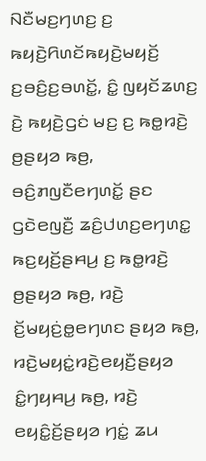ꤡꤢꤪꤗꤢ꤬ꤚꤛꤢ꤬ ꤢ꤬ ꤒꤟꤢꤧ꤬ꤖꤛꤢꤩꤒꤟꤢꤧ꤬ꤗꤟꤢꤩ꤬ ꤢ꤬ꤋꤢꤨ꤬ꤢ꤬ꤋꤛꤢꤩ꤭, ꤢꤨ꤭ ꤜꤟꤢꤩꤘꤛꤢ꤬ ꤢꤧ꤬ ꤒꤟꤢꤧ꤬ꤞꤢꤦ ꤗꤢ꤬ ꤢ꤬ ꤒꤥ꤭ꤙꤢꤧ꤬ ꤥ꤬ꤔꤟꤤ ꤒꤥ꤬, ꤋꤢꤨ꤬ꤊꤜꤢꤪꤕꤚꤛꤢꤩ꤭ ꤔꤢ ꤞꤢꤧꤕꤜꤢꤪ꤬ ꤘꤢꤨ꤬ꤓꤛꤢ꤬ꤕꤚꤛꤢ꤭ ꤒꤢ꤬ꤟꤢꤩ꤬ꤔꤌꤣ꤬ ꤢ꤬ ꤒꤥ꤭ꤙꤢꤧ꤬ ꤥ꤬ꤔꤟꤤ ꤒꤥ꤬, ꤙꤢꤧ꤬ ꤢꤩ꤬ꤗꤟꤢꤦ꤬ꤥ꤭ꤕꤚꤛꤢ ꤔꤟꤤ ꤒꤥ꤬, ꤙꤢꤧ꤬ꤗꤟꤢꤦ꤭ꤙꤢꤧ꤬ꤕꤟꤢꤪ꤬ꤔꤟꤤ ꤢꤨ꤭ꤚꤟꤌꤣ꤬ ꤒꤥ꤬, ꤙꤢꤧ꤬ ꤕꤟꤢꤨ꤭ꤢꤩ꤬ꤔꤟꤤ ꤚꤢꤦ꤭ ꤘꤣ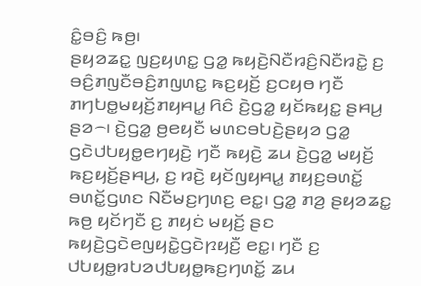ꤢꤨ꤭ꤋꤢꤨ꤬ ꤒꤥ꤬꤯
ꤔꤟꤤꤘꤢ꤭ ꤜꤢ꤬ꤟꤛꤢ꤭ ꤞꤤ꤭ ꤒꤟꤢꤧ꤬ꤡꤢꤪꤙꤢꤨ꤬ꤡꤢꤪꤙꤢꤧ꤭ ꤢ꤬ ꤋꤢꤨ꤬ꤊꤜꤢꤪꤋꤢꤨ꤬ꤊꤜꤛꤢ꤭ ꤒꤢ꤬ꤟꤢꤩ꤬ ꤢ꤬ꤍꤟꤥ ꤚꤢꤪ ꤊꤚꤝꤥ꤭ꤗꤟꤢꤩ꤬ꤊꤟꤌꤣ꤭ ꤖꤢꤨ ꤢꤧ꤬ꤞꤤ꤭ ꤟꤢꤩꤒꤟꤢ꤭ ꤔꤌꤣ꤬ ꤔꤤ꤮꤯ ꤢꤧ꤬ꤞꤤ꤭ ꤥ꤬ꤕꤟꤢꤪ ꤗꤛꤢꤋꤝꤢꤧ꤬ꤔꤟꤤ ꤞꤤ꤭ ꤞꤢꤧꤓꤝꤟꤥ꤭ꤕꤚꤟꤢꤧ꤬ ꤚꤢꤪ ꤒꤟꤢꤧ꤬ ꤘꤣ ꤢꤧ꤬ꤞꤤ꤭ ꤗꤟꤢꤩ꤬ ꤒꤢ꤬ꤟꤢꤩ꤬ꤔꤌꤣ꤬, ꤢ꤬ ꤙꤢꤧ꤬ ꤟꤢꤩꤜꤟꤌꤣ꤭ ꤊꤟꤢ꤬ꤋꤛꤢꤩ꤭ ꤋꤛꤢꤩ꤭ꤞꤛꤢ ꤡꤢꤪꤗꤢ꤬ꤚꤛꤢ꤬ ꤕꤢ꤭꤯ ꤞꤤ꤭ ꤊꤤ꤬ ꤔꤟꤤꤘꤢ꤭ ꤒꤥ꤬ ꤟꤢꤩꤚꤢꤪ ꤢ꤬ ꤊꤟꤢꤦ ꤗꤟꤢꤩ꤬ ꤔꤢ ꤒꤟꤢꤧ꤬ꤞꤢꤧꤕꤜꤟꤢꤧ꤭ꤞꤢꤧꤐꤟꤢꤪ꤬ ꤕꤢ꤭꤯ ꤚꤢꤪ ꤢ꤬ ꤓꤝꤟꤥ꤭ꤙꤝꤤꤓꤝꤟꤥ꤭ꤒꤢ꤬ꤚꤛꤢꤩ꤭ ꤘꤣ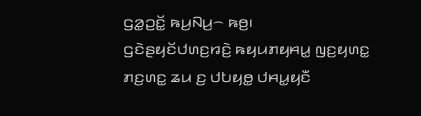ꤞꤤ꤭ꤑꤢꤩ꤭ ꤒꤣ꤬ꤡꤣ꤬꤮ ꤒꤥ꤬꤯
ꤞꤢꤧꤔꤟꤢꤩꤓꤛꤢ꤬ꤙꤢꤧ꤬ ꤒꤟꤣꤊꤟꤌꤣ꤭ ꤜꤢ꤬ꤟꤛꤢ꤭ ꤊꤢ꤬ꤛꤢ꤭ ꤘꤣ ꤢ꤬ ꤓꤝꤟꤥ꤭ ꤓꤌꤣ꤭ꤟꤢꤪ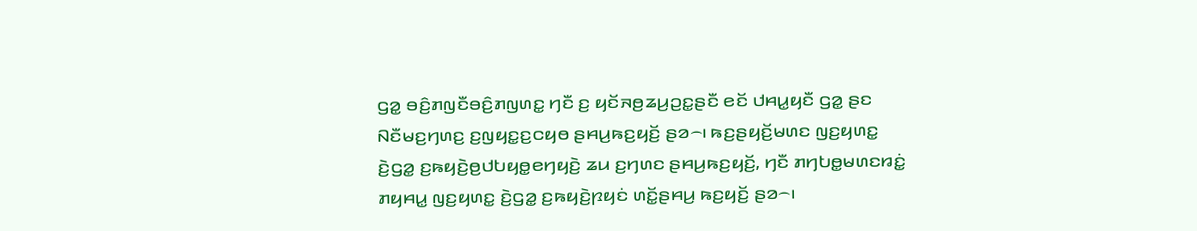ꤞꤤ꤭ ꤋꤢꤨ꤬ꤊꤜꤢꤪꤋꤢꤨ꤬ꤊꤜꤛꤢ꤭ ꤚꤢꤪ ꤢ꤬ ꤟꤢꤩꤏꤥ꤬ꤘꤣ꤬ꤑꤢ꤭ꤔꤢꤪ ꤕꤢꤩ ꤓꤌꤣ꤭ꤟꤢꤪ ꤞꤤ꤭ ꤔꤢ ꤡꤢꤪꤗꤢ꤬ꤚꤛꤢ꤬ ꤢ꤬ꤜꤟꤢ꤭ꤢ꤬ꤍꤟꤥ ꤔꤌꤣ꤬ꤒꤢ꤬ꤟꤢꤩ꤬ ꤔꤤ꤮꤯ ꤒꤢ꤬ꤔꤟꤢꤩ꤬ꤗꤛꤢ ꤜꤢ꤬ꤟꤛꤢ꤭ ꤢꤧ꤬ꤞꤤ꤭ ꤢ꤬ꤒꤟꤢꤧ꤬ꤥ꤬ꤓꤝꤟꤥ꤭ꤕꤚꤟꤢꤧ꤬ ꤘꤣ ꤢ꤬ꤚꤛꤢ ꤔꤌꤣ꤬ꤒꤢ꤬ꤟꤢꤩ꤬, ꤚꤢꤪ ꤊꤚꤝꤥ꤭ꤗꤛꤢꤙꤢꤦ꤭ ꤊꤟꤌꤣ꤭ ꤜꤢ꤬ꤟꤛꤢ꤭ ꤢꤧ꤬ꤞꤤ꤭ ꤢ꤬ꤒꤟꤢꤧ꤬ꤐꤟꤢꤦ ꤛꤢꤩ꤭ꤔꤌꤣ꤬ ꤒꤢ꤬ꤟꤢꤩ꤬ ꤔꤤ꤮꤯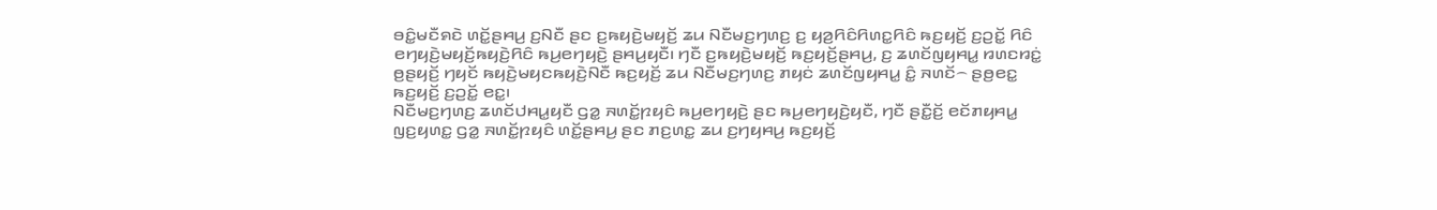ꤋꤢꤨ꤭ꤗꤢꤪꤎꤢꤧ ꤛꤢꤩ꤭ꤔꤌꤣ꤬ ꤢ꤬ꤡꤢꤪ ꤔꤢ ꤢ꤬ꤒꤟꤢꤧ꤬ꤗꤟꤢꤩ꤬ ꤘꤣ ꤡꤢꤪꤗꤢ꤬ꤚꤛꤢ꤬ ꤢ꤬ ꤟꤤ꤬ꤖꤢꤨꤖꤛꤢ꤭ꤖꤢꤨ ꤒꤢ꤬ꤟꤢꤩ꤬ ꤢ꤬ꤑꤢꤩ꤭ ꤖꤢꤨ ꤕꤚꤟꤢꤧ꤬ꤗꤟꤢꤩ꤬ꤒꤟꤢꤧ꤬ꤖꤢꤨ ꤒꤣ꤬ꤕꤚꤟꤢꤧ꤬ ꤔꤌꤣ꤬ꤟꤢꤪ꤯ ꤚꤢꤪ ꤢ꤬ꤒꤟꤢꤧ꤬ꤗꤟꤢꤩ꤬ ꤒꤢ꤬ꤟꤢꤩ꤬ꤔꤌꤣ꤬, ꤢ꤬ ꤘꤛꤢꤩꤜꤟꤌꤣ꤭ ꤙꤛꤢꤙꤢꤦ꤭ ꤥ꤬ꤔꤟꤢꤩ꤬ ꤚꤟꤢꤩ ꤒꤟꤢꤧ꤬ꤗꤟꤢꤒꤟꤢꤧ꤬ꤡꤢꤪ ꤒꤢ꤬ꤟꤢꤩ꤬ ꤘꤣ ꤡꤢꤪꤗꤢ꤬ꤚꤛꤢ꤬ ꤊꤟꤢꤦ ꤘꤛꤢꤩꤜꤟꤌꤣ꤭ ꤢꤨ꤭ ꤏꤛꤢꤩ꤮ ꤔꤥ꤬ꤕꤢ꤭ ꤒꤢ꤬ꤟꤢꤩ꤬ ꤢ꤬ꤑꤢꤩ꤭ ꤕꤢ꤭꤯
ꤡꤢꤪꤗꤢ꤬ꤚꤛꤢ꤬ ꤘꤛꤢꤩꤓꤌꤣ꤭ꤟꤢꤪ ꤞꤤ꤭ ꤏꤛꤢꤩ꤭ꤐꤟꤢꤨ ꤒꤣ꤬ꤕꤚꤟꤢꤧ꤬ ꤔꤢ ꤒꤣ꤬ꤕꤚꤟꤢꤧ꤬ꤟꤢꤪ, ꤚꤢꤪ ꤔꤢꤪ꤭ꤢꤩ꤬ ꤕꤢꤩꤊꤟꤌꤣ꤭ ꤜꤢ꤬ꤟꤛꤢ꤭ ꤞꤤ꤭ ꤏꤛꤢꤩ꤭ꤐꤟꤢꤨ ꤛꤢꤩ꤭ꤔꤌꤣ꤬ ꤔꤢ ꤊꤢ꤬ꤛꤢ꤭ ꤘꤣ ꤢ꤬ꤚꤟꤌꤣ꤬ ꤒꤢ꤬ꤟꤢꤩ꤬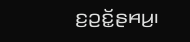ꤢ꤬ꤑꤢꤩ꤭ꤔꤌꤣ꤬꤯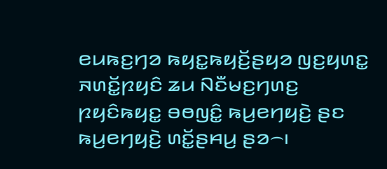ꤕꤣꤒꤢ꤬ꤚꤤ ꤒꤟꤢ꤭ꤒꤟꤢꤩ꤬ꤔꤟꤤ ꤜꤢ꤬ꤟꤛꤢ꤭ ꤏꤛꤢꤩ꤭ꤐꤟꤢꤨ ꤘꤣ ꤡꤢꤪꤗꤢ꤬ꤚꤛꤢ꤬ ꤐꤟꤢꤨꤒꤟꤢ꤭ ꤋꤥꤜꤢꤨ꤭ ꤒꤣ꤬ꤕꤚꤟꤢꤧ꤬ ꤔꤢ ꤒꤣ꤬ꤕꤚꤟꤢꤧ꤬ ꤛꤢꤩ꤭ꤔꤌꤣ꤬ ꤔꤤ꤮꤯